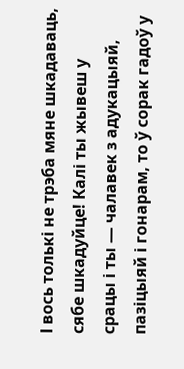І вось толькі не трэба мяне шкадаваць, сябе шкадуйце! Калі ты жывеш у срацы і ты — чалавек з адукацыяй, пазіцыяй і гонарам, то ў сорак гадоў у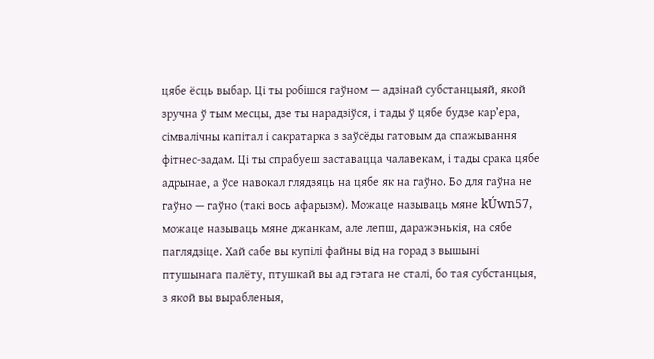цябе ёсць выбар. Ці ты робішся гаўном — адзінай субстанцыяй, якой зручна ў тым месцы, дзе ты нарадзіўся, і тады ў цябе будзе кар’ера, сімвалічны капітал і сакратарка з заўсёды гатовым да спажывання фітнес-задам. Ці ты спрабуеш заставацца чалавекам, і тады срака цябе адрынае, а ўсе навокал глядзяць на цябе як на гаўно. Бо для гаўна не гаўно — гаўно (такі вось афарызм). Можаце называць мяне kÚwn57, можаце называць мяне джанкам, але лепш, даражэнькія, на сябе паглядзіце. Хай сабе вы купілі файны від на горад з вышыні птушынага палёту, птушкай вы ад гэтага не сталі, бо тая субстанцыя, з якой вы вырабленыя,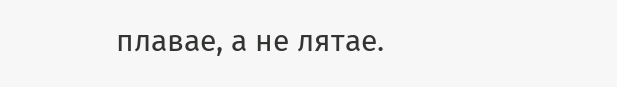плавае, а не лятае.